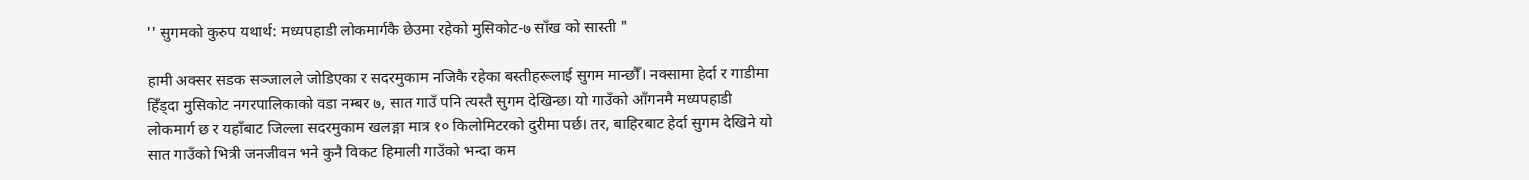'' सुगमको कुरुप यथार्थ: मध्यपहाडी लोकमार्गकै छेउमा रहेको मुसिकोट-७ साँख को सास्ती "

हामी अक्सर सडक सञ्जालले जोडिएका र सदरमुकाम नजिकै रहेका बस्तीहरूलाई सुगम मान्छौँ। नक्सामा हेर्दा र गाडीमा हिँड्दा मुसिकोट नगरपालिकाको वडा नम्बर ७, सात गाउँ पनि त्यस्तै सुगम देखिन्छ। यो गाउँको आँगनमै मध्यपहाडी लोकमार्ग छ र यहाँबाट जिल्ला सदरमुकाम खलङ्गा मात्र १० किलोमिटरको दुरीमा पर्छ। तर, बाहिरबाट हेर्दा सुगम देखिने यो सात गाउँको भित्री जनजीवन भने कुनै विकट हिमाली गाउँको भन्दा कम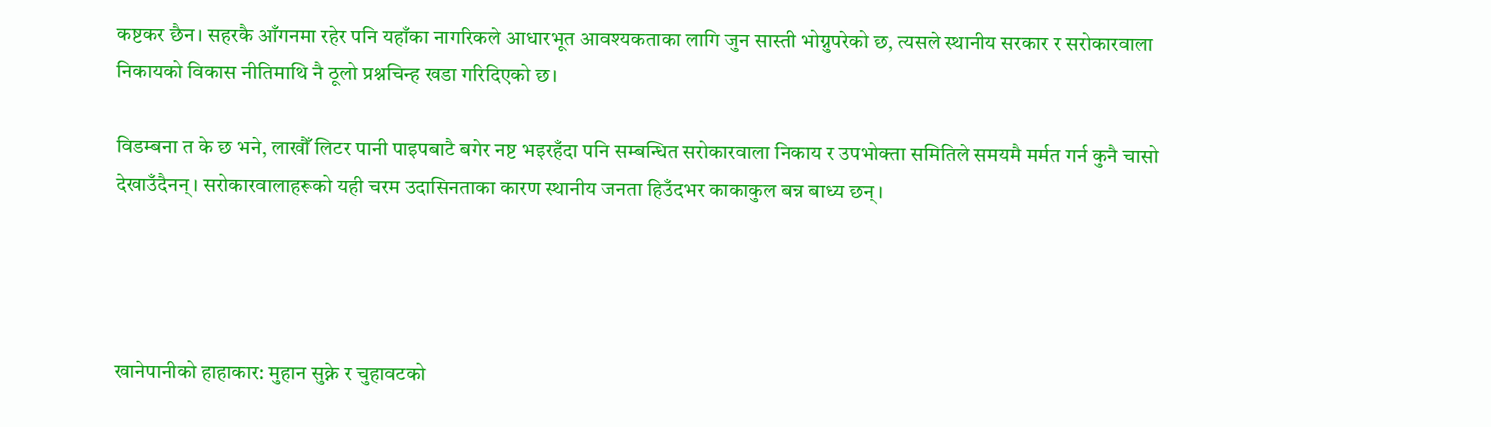कष्टकर छैन। सहरकै आँगनमा रहेर पनि यहाँका नागरिकले आधारभूत आवश्यकताका लागि जुन सास्ती भोग्नुपरेको छ, त्यसले स्थानीय सरकार र सरोकारवाला निकायको विकास नीतिमाथि नै ठूलो प्रश्नचिन्ह खडा गरिदिएको छ।

विडम्बना त के छ भने, लाखौँ लिटर पानी पाइपबाटै बगेर नष्ट भइरहँदा पनि सम्बन्धित सरोकारवाला निकाय र उपभोक्ता समितिले समयमै मर्मत गर्न कुनै चासो देखाउँदैनन्। सरोकारवालाहरूको यही चरम उदासिनताका कारण स्थानीय जनता हिउँदभर काकाकुल बन्न बाध्य छन्।




खानेपानीको हाहाकार: मुहान सुक्ने र चुहावटको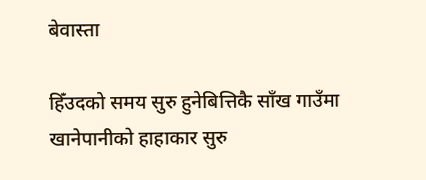बेवास्ता

हिँउदको समय सुरु हुनेबित्तिकै साँख गाउँमा खानेपानीको हाहाकार सुरु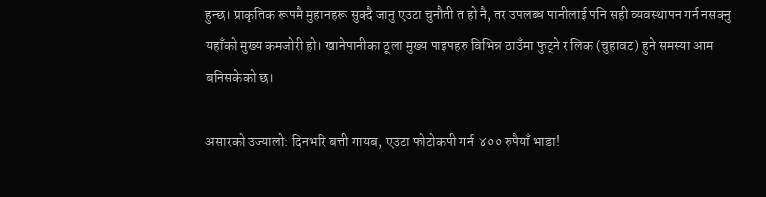हुन्छ। प्राकृतिक रूपमै मुहानहरू सुक्दै जानु एउटा चुनौती त हो नै, तर उपलब्ध पानीलाई पनि सही व्यवस्थापन गर्न नसक्नु यहाँको मुख्य कमजोरी हो। खानेपानीका ठूला मुख्य पाइपहरु विभिन्न ठाउँमा फुट्ने र लिक (चुहावट) हुने समस्या आम बनिसकेको छ।

असारको उज्यालो: दिनभरि बत्ती गायब, एउटा फोटोकपी गर्न  ४०० रुपैयाँ भाडा!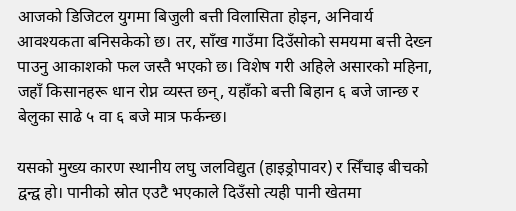आजको डिजिटल युगमा बिजुली बत्ती विलासिता होइन, अनिवार्य आवश्यकता बनिसकेको छ। तर, साँख गाउँमा दिउँसोको समयमा बत्ती देख्न पाउनु आकाशको फल जस्तै भएको छ। विशेष गरी अहिले असारको महिना, जहाँ किसानहरू धान रोप्न व्यस्त छन्, यहाँको बत्ती बिहान ६ बजे जान्छ र बेलुका साढे ५ वा ६ बजे मात्र फर्कन्छ।

यसको मुख्य कारण स्थानीय लघु जलविद्युत (हाइड्रोपावर) र सिँचाइ बीचको द्वन्द्व हो। पानीको स्रोत एउटै भएकाले दिउँसो त्यही पानी खेतमा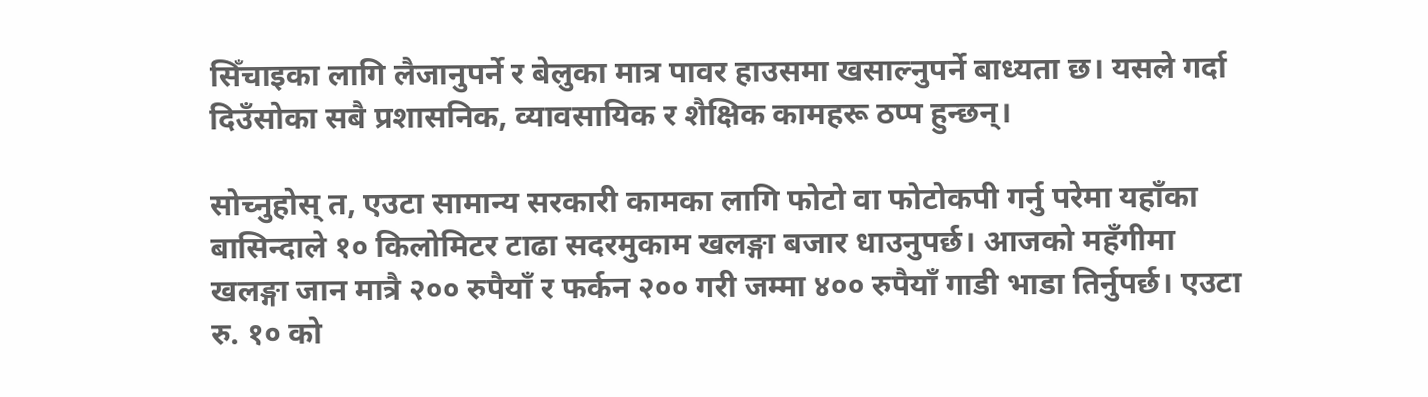सिँचाइका लागि लैजानुपर्ने र बेलुका मात्र पावर हाउसमा खसाल्नुपर्ने बाध्यता छ। यसले गर्दा दिउँसोका सबै प्रशासनिक, व्यावसायिक र शैक्षिक कामहरू ठप्प हुन्छन्।

सोच्नुहोस् त, एउटा सामान्य सरकारी कामका लागि फोटो वा फोटोकपी गर्नु परेमा यहाँका बासिन्दाले १० किलोमिटर टाढा सदरमुकाम खलङ्गा बजार धाउनुपर्छ। आजको महँगीमा खलङ्गा जान मात्रै २०० रुपैयाँ र फर्कन २०० गरी जम्मा ४०० रुपैयाँ गाडी भाडा तिर्नुपर्छ। एउटा रु. १० को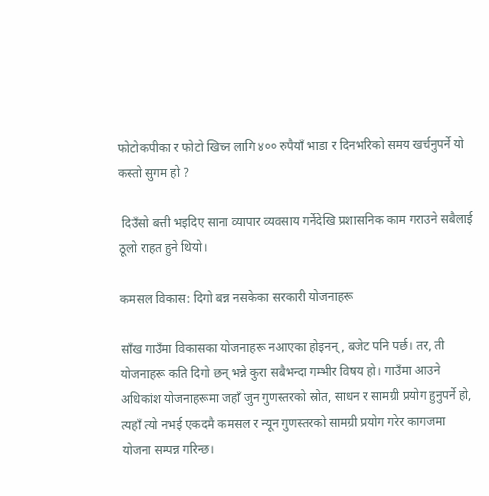फोटोकपीका र फोटो खिच्न लागि ४०० रुपैयाँ भाडा र दिनभरिको समय खर्चनुपर्ने यो कस्तो सुगम हो ?

 दिउँसो बत्ती भइदिए साना व्यापार व्यवसाय गर्नेदेखि प्रशासनिक काम गराउने सबैलाई ठूलो राहत हुने थियो।

कमसल विकास: दिगो बन्न नसकेका सरकारी योजनाहरू

साँख गाउँमा विकासका योजनाहरू नआएका होइनन्, बजेट पनि पर्छ। तर, ती योजनाहरू कति दिगो छन् भन्ने कुरा सबैभन्दा गम्भीर विषय हो। गाउँमा आउने अधिकांश योजनाहरूमा जहाँ जुन गुणस्तरको स्रोत, साधन र सामग्री प्रयोग हुनुपर्ने हो, त्यहाँ त्यो नभई एकदमै कमसल र न्यून गुणस्तरको सामग्री प्रयोग गरेर कागजमा योजना सम्पन्न गरिन्छ।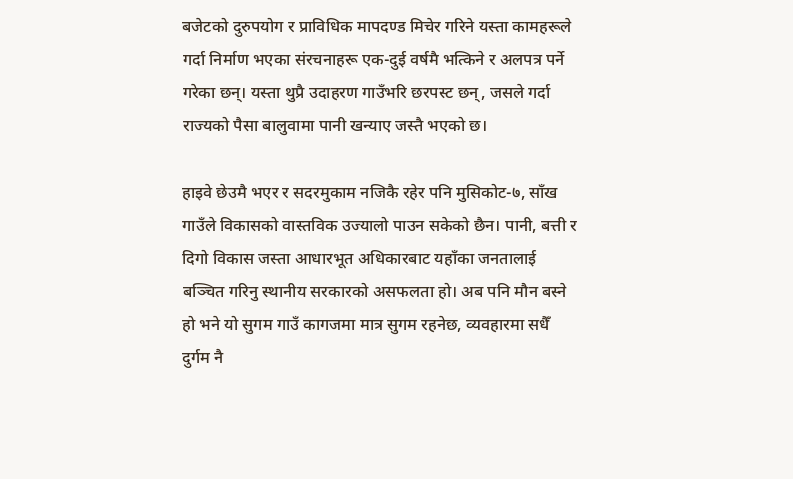बजेटको दुरुपयोग र प्राविधिक मापदण्ड मिचेर गरिने यस्ता कामहरूले गर्दा निर्माण भएका संरचनाहरू एक-दुई वर्षमै भत्किने र अलपत्र पर्ने गरेका छन्। यस्ता थुप्रै उदाहरण गाउँभरि छरपस्ट छन्, जसले गर्दा राज्यको पैसा बालुवामा पानी खन्याए जस्तै भएको छ।

हाइवे छेउमै भएर र सदरमुकाम नजिकै रहेर पनि मुसिकोट-७, साँख गाउँले विकासको वास्तविक उज्यालो पाउन सकेको छैन। पानी, बत्ती र दिगो विकास जस्ता आधारभूत अधिकारबाट यहाँका जनतालाई बञ्चित गरिनु स्थानीय सरकारको असफलता हो। अब पनि मौन बस्ने हो भने यो सुगम गाउँ कागजमा मात्र सुगम रहनेछ, व्यवहारमा सधैँ दुर्गम नै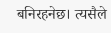बनिरहनेछ। त्यसैले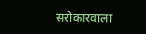सरोकारवाला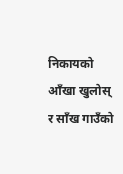निकायको आँखा खुलोस् र साँख गाउँको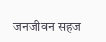जनजीवन सहज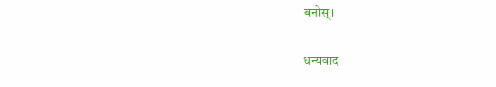बनोस्।

धन्यवाद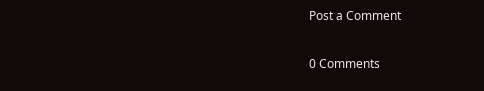Post a Comment

0 Comments